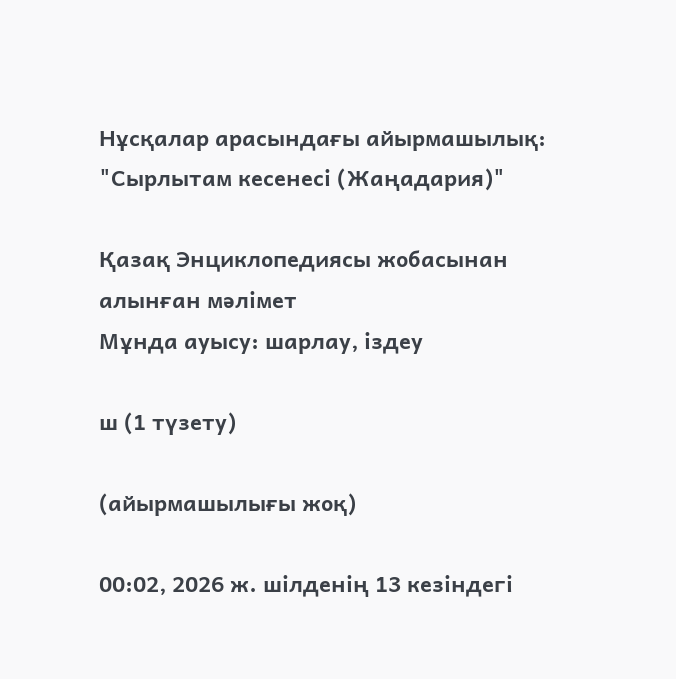Нұсқалар арасындағы айырмашылық: "Сырлытам кесенесі (Жаңадария)"

Қазақ Энциклопедиясы жобасынан алынған мәлімет
Мұнда ауысу: шарлау, іздеу

ш (1 түзету)

(айырмашылығы жоқ)

00:02, 2026 ж. шілденің 13 кезіндегі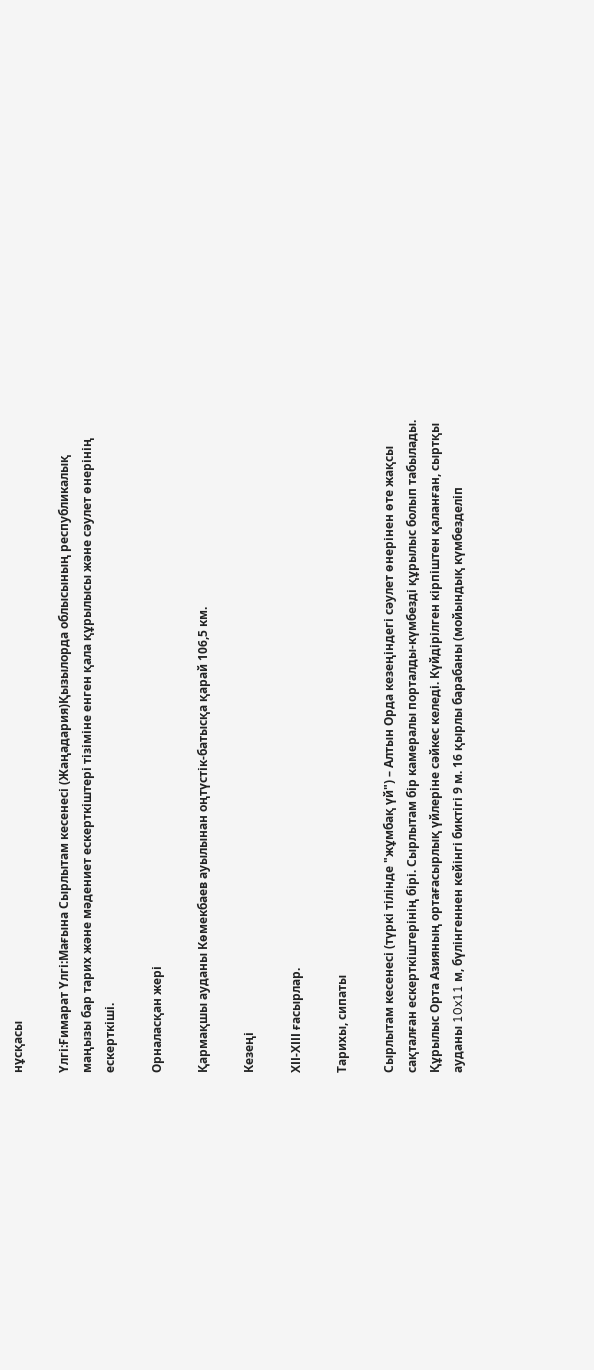нұсқасы

Үлгі:Ғимарат Үлгі:Мағына Сырлытам кесенесі (Жаңадария)Қызылорда облысының республикалық маңызы бар тарих және мәдениет ескерткіштері тізіміне енген қала құрылысы және сәулет өнерінің ескерткіші.

Орналасқан жері

Қармақшы ауданы Көмекбаев ауылынан оңтүстік-батысқа қарай 106,5 км.

Кезеңі

ХІІ-ХІІІ ғасырлар.

Тарихы, сипаты

Сырлытам кесенесі (түркі тілінде "жұмбақ үй") – Алтын Орда кезеңіндегі сәулет өнерінен өте жақсы сақталған ескерткіштерінің бірі. Сырлытам бір камералы порталды-күмбезді құрылыс болып табылады. Құрылыс Орта Азияның ортағасырлық үйлеріне сәйкес келеді. Күйдірілген кірпіштен қаланған, сыртқы ауданы 10x11 м, бүлінгеннен кейінгі биктігі 9 м. 16 қырлы барабаны (мойындық күмбезделіп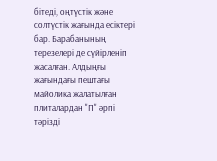бітеді, оңтүстік және солтүстік жағында есіктері бар. Барабанының терезелері де сүйірленіп жасалған. Алдыңғы жағындағы пештағы майолика жалатылған плиталардан "П" әрпі тәрізді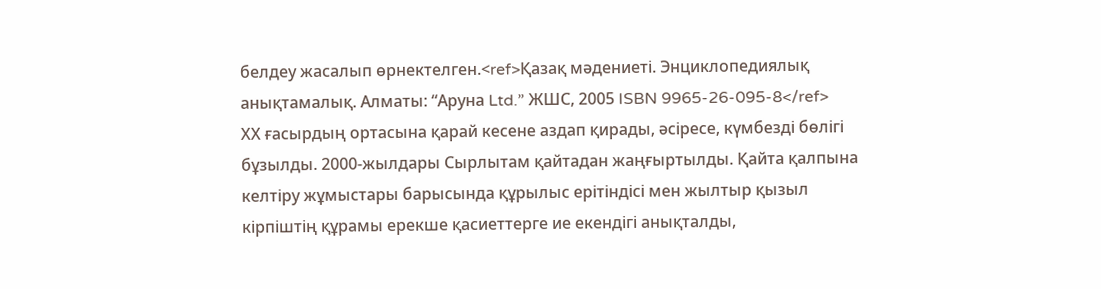белдеу жасалып өрнектелген.<ref>Қазақ мәдениеті. Энциклопедиялық анықтамалық. Алматы: “Аруна Ltd.” ЖШС, 2005 ISBN 9965-26-095-8</ref>
ХХ ғасырдың ортасына қарай кесене аздап қирады, әсіресе, күмбезді бөлігі бұзылды. 2000-жылдары Сырлытам қайтадан жаңғыртылды. Қайта қалпына келтіру жұмыстары барысында құрылыс ерітіндісі мен жылтыр қызыл кірпіштің құрамы ерекше қасиеттерге ие екендігі анықталды,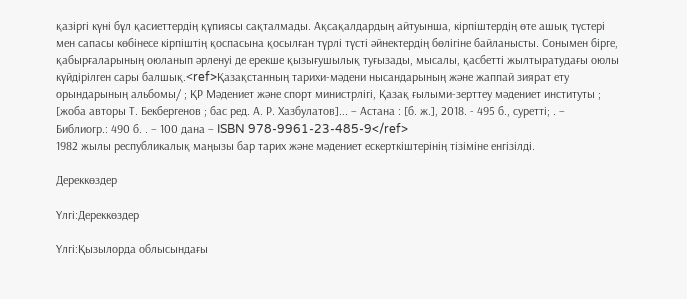қазіргі күні бұл қасиеттердің құпиясы сақталмады. Ақсақалдардың айтуынша, кірпіштердің өте ашық түстері мен сапасы көбінесе кірпіштің қоспасына қосылған түрлі түсті әйнектердің бөлігіне байланысты. Сонымен бірге, қабырғаларының оюланып әрленуі де ерекше қызығушылық туғызады, мысалы, қасбетті жылтыратудағы оюлы күйдірілген сары балшық.<ref>Қазақстанның тарихи-мәдени нысандарының және жаппай зиярат ету орындарының альбомы/ ; ҚР Мәдениет және спорт министрлігі, Қазақ ғылыми-зерттеу мәдениет институты ; [жоба авторы Т. Бекбергенов ; бас ред. А. Р. Хазбулатов]... – Астана : [б. ж.], 2018. - 495 б., суретті; . – Библиогр.: 490 б. . – 100 дана – ISBN 978-9961-23-485-9</ref>
1982 жылы республикалық маңызы бар тарих және мәдениет ескерткіштерінің тізіміне енгізілді.

Дереккөздер

Үлгі:Дереккөздер

Үлгі:Қызылорда облысындағы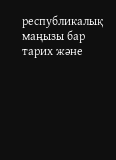республикалық маңызы бар тарих және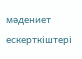мәдениет ескерткіштері